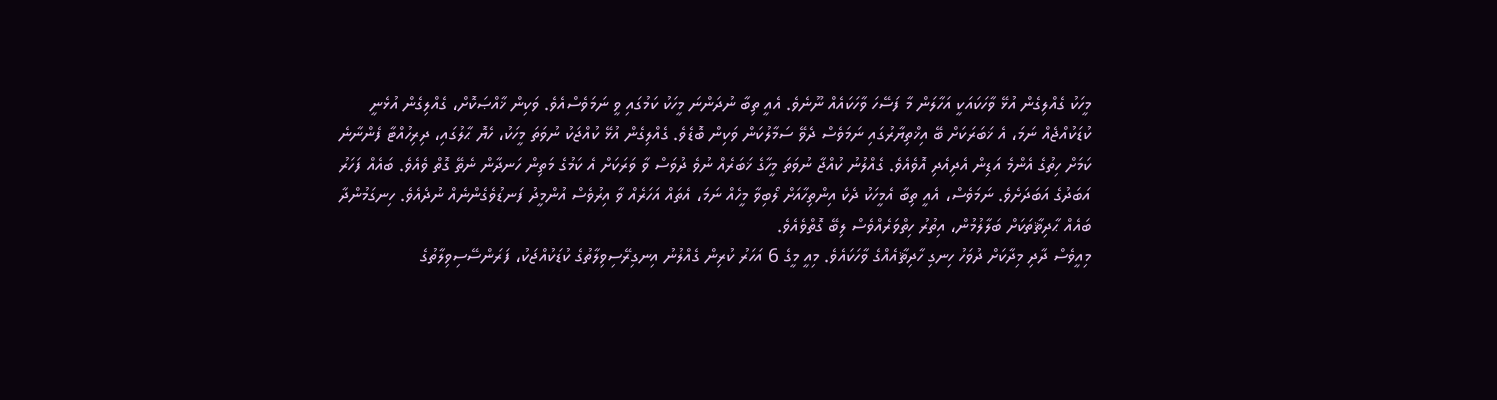މީހަކު ގެއްލިގެން އުޅޭ ވާހަކައަކީ އަހާލަން މާ ފަސޭހަ ވާހަކައެއް ނޫނެވެ. އެއީ ތިބާ ނުދަންނަ މީހަކު ކަމުގައި ވީ ނަމަވެސްއެވެ. ވަކިން ޚާއްޞަކޮށް، ގެއްލިގެން އުޅެނީ ކުޑަކުއްޖެއް ނަމަ، އެ ޚަބަރަކަށް ބޭ އިޚްތިޔާރުގައި ނަމަވެސް ދެވޭ ސަމާލުކަން ވަކިން ބޮޑެވެ. ގެއްލިގެން އުޅޭ ކުއްޖަކު ނުވަތަ މީހަކު، ހެޔޮ ޙާލުގައި، ދިރިހުއްޓާ ފެންނާނެ ކަމަށް ހިތުގެ އެންމެ އަޑިން އެދިއެދި އޮވެއެވެ. ގެއްލުނު ކުއްޖާ ނުވަތަ މީހާގެ ޚަބަރެއް ނުވެ ދުވަސް ވާ ވަރަކަށް އެ ކަމުގެ މަތިން ހަނދާން ނެތޭ ގޮތް ވެއެވެ. ބައެއް ފަހަރު އަބަދުގެ އަބަދަށެވެ. ނަމަވެސް، އެއީ ތިބާ އެމީހަކު ދެކެ އިންތިހާއަށް ލޯބިވާ މީހެއް ނަމަ، އެތައް އަހަރެއް ވާ އިރުވެސް އުންމީދު ފަނޑުވެގެންނެއް ނުދެއެވެ. ހިނގަމުންދާ ބައެއް ޙާދިޘާތަކަށް ބަލާލުމުން، އިތުރު ހިތްވަރެއްވެސް ލިބޭ ގޮތްވެއެވެ.
މިއީވެސް ދާދި މިދާކަށް ދުވަހު ހިނގި ހާދިޘާއެއްގެ ވާހަކައެވެ. މިއީ މީގެ 6 އަހަރު ކުރިން ގެއްލުނު އިނގިރޭސިވިލާތުގެ ކުޑަކުއްޖަކު، ފަރަންސޭސިވިލާތުގެ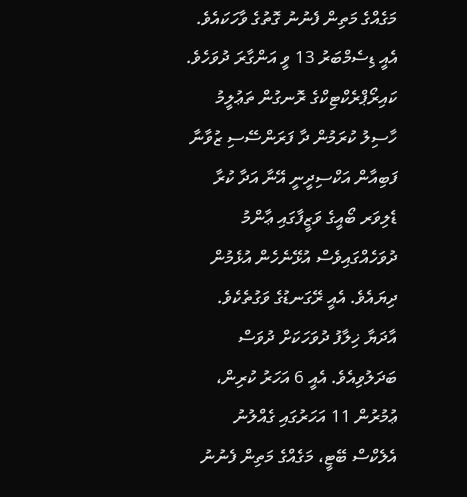މަގެއްގެ މަތިން ފެނުނު ގޮތުގެ ވާހަކައެވެ.
އެއީ ޑިސެމްބަރު 13 ވީ އަންގާރަ ދުވަހެވެ. ކައިރޯޕްރެކްޓިކްގެ ރޮނގުން ތަޢުލީމު ހާސިލު ކުރަމުން ދާ ފަރަންސޭސި ޒުވާނާ ފަބިއާން އަކްސިދީނީ އޭނާ އަދާ ކުރާ ޑެލިވަރ ބޯއީގެ ވަޒީފާގައި ޢާންމު ދުވަހެއްގައިވެސް އުޅޭނެހެން އުޅެމުން ދިޔައެވެ. އެއީ ރޭގަނޑުގެ ވަގުތެކެވެ. އާދަޔާ ޚިލާފު ދުވަހަކަށް ދުވަސް ބަދަލުވިއެވެ. އެއީ 6 އަހަރު ކުރިން، ޢުމުރުން 11 އަހަރުގައި ގެއްލުނު އެލެކްސް ބޭޓީ، މަގެއްގެ މަތިން ފެނުނު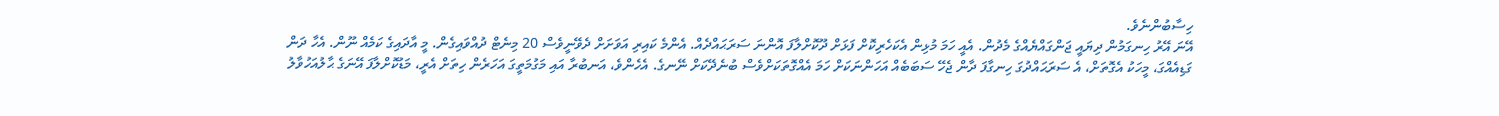ހިސާބުންނެވެ.
އޭނަ އޭރު ހިނގަމުން ދިޔައީ ޖަންގައްޔެއްގެ މެދުން. އެއީ ހަމަ މުޅިން އެކަހެރިކޮށް ފަޅަށް ދޫކޮށްލާފަ އޮންނަ ސަރަޙައްދެއް. އެންމެ ކައިރި އަވަށަށް ދެވޭނީވެސް 20 މިނެޓް ދުއްވައިގެން. މީ އާދައިގެ ކަމެއް ނޫން. އެހާ ދަން ގަޑިއެއްގަ، މީހަކު އެގޮތަށް، އެ ސަރަޙައްދުގަ ހިނގާފަ ދާން ޖެހޭ ސަބަބެއް އަހަންނަކަށް ހަމަ އެއްގޮތަކަށްވެސް ބުނެދޭކަށް ނޭނގެ. އެހެންވެ، އަނބުރާ އައި މަގުމަތީގަ އަހަރެން ހިތަށް އެރީ، މަޑުކޮށްލާފަ އޭނަގެ ޙާލުއަހުވާލު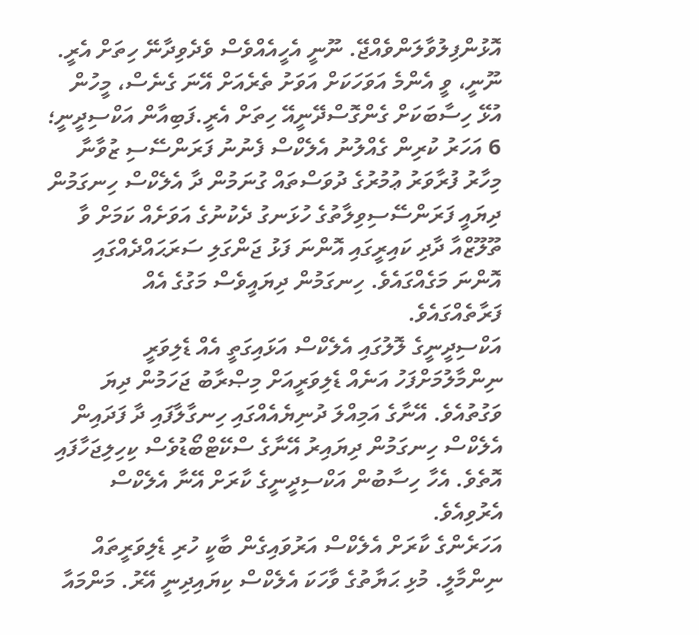އޮޅުންފިލުވާލަންވެއްޖޭ. ނޫނީ އެހީއެއްވެސް ވެދެވިދާނޭ ހިތަށް އެރީ. ނޫނީ، ވީ އެންމެ އަވަހަކަށް އަވަށު ތެރެއަށް އޭނަ ގެނެސް، މީހުން އުޅޭ ހިސާބަކަށް ގެންގޮސްދޭނީއޭ ހިތަށް އެރީ.ފަބިއާން އަކްސިދީނީ؛ 6 އަހަރު ކުރިން ގެއްލުނު އެލެކްސް ފެނުނު ފަރަންސޭސި ޒުވާނާ
މިހާރު ފުރާވަރު ޢުމުރުގެ ދުވަސްތައް ގުނަމުން ދާ އެލެކްސް ހިނގަމުން ދިޔައީ ފަރަންސޭސިވިލާތުގެ ހުޅަނގު ދެކުނުގެ އަވަށެއް ކަމަށް ވާ ތޫލޫޒްއާ ދާދި ކައިރީގައި އޮންނަ ފަޅު ޖަންގަލި ސަރަޙައްދެއްގައި އޮންނަ މަގެއްގައެވެ. ހިނގަމުން ދިޔައީވެސް މަގުގެ އެއް ފަރާތެއްގައެވެ.
އަކްސިދީނީގެ ލޮލުގައި އެލެކްސް އަޅައިގަތީ އެއް ޑެލިވަރީ ނިންމާލުމަށްފަހު އަނެއް ޑެލިވަރީއަށް މިޞްރާބު ޖަހަމުން ދިޔަ ވަގުތުއެވެ. އޭނާގެ އަމިއްލަ ދުނިޔެއެއްގައި ހިނގާލާފައި ދާ ފަދައިން އެލެކްސް ހިނގަމުން ދިޔައިރު އޭނާގެ ސްކޭޓްބޯޑުވެސް ކިހިލިޖަހާފައި އޮތެވެ. އެހާ ހިސާބުން އަކްސިދީނީގެ ކާރަށް އޭނާ އެލެކްސް އެރުވިއެވެ.
އަހަރެންގެ ކާރަށް އެލެކްސް އަރުވައިގެން ބާކީ ހުރި ޑެލިވަރީތައް ނިންމާލީ. މުޅި ޙަޔާތުގެ ވާހަކަ އެލެކްސް ކިޔައިދިނީ އޭރު. މަންމައާ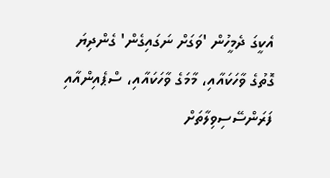އެކީގަ ދެމީހުން 'ވަގަށް ނަގައިގެން' ގެންދިޔަ ގޮތުގެ ވާހަކައާއި، މާމަގެ ވާހަކައާއި، ސްޕެއިންއާއި ފަރަންސޭސިވިލާތަށް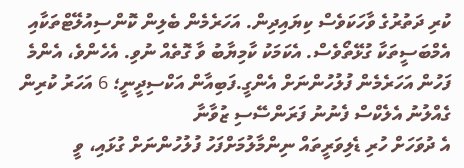ކުރި ދަތުރުގެ ވާހަކަވެސް ކިޔައިދިން. އަހަރެމެން ބެލިން ކޮންސިއުލޭޓްތަކާއި އެމްބަސީތަކާ ގުޅޭތޯވެސް. އެކަމަކު ކާމިޔާބު ވާ ގޮތެއް ނުވި. އެހެންވެ، އެންމެ ފަހުން އަހަރެމެން ފުލުހުންނަށް އެންގީ.ފަބިއާން އަކްސިދީނީ؛ 6 އަހަރު ކުރިން ގެއްލުނު އެލެކްސް ފެނުނު ފަރަންސޭސި ޒުވާނާ
އެ ދުވަހަށް ހުރި ޑެލިވަރީތައް ނިންމާލުމަށްފަހު ފުލުހުންނަށް ގުޅައި، ވީ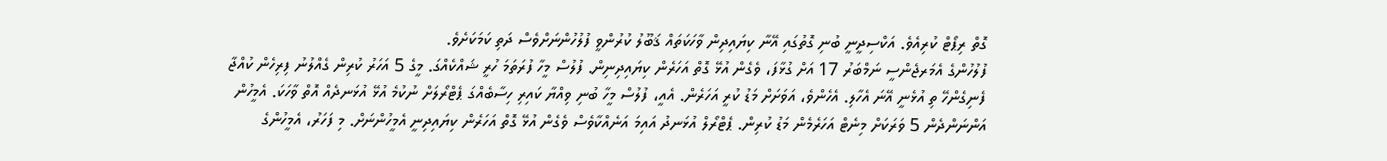ގޮތް ރިޕޯޓް ކުރިއެވެ. އަކްސިދީނީ ބުނި ގޮތުގައި އޭނާ ކިޔައިދިން ވާހަކަތައް ޤަބޫލު ކުރުންވީ ފުލުހުންނަށްވެސް ދަތި ކަމަކަށެވެ.
ފުލުހުންގެ އެމަރޖެންސީ ނަމްބަރު 17 އަށް ގުޅާފަ، ވެގެން އުޅޭ ގޮތް އަހަރެން ކިޔައިދިނިން. ފުލުސް މީހާ ފުރަތަމަ ހުރީ ޝައްކެއްގަ. މީގެ 5 އަހަރު ކުރިން ގެއްލުނު ފިރިހެން ކުއްޖާ ފެނިގެންހޭ ތި އުޅެނީ އޭނަ އެހާލި. އެހެންވެ، އަވަށަށް މަޑު ކުރީ އަހަރެން. އެއީ، ފުލުސް މީހާ ބުނި ވިއްޔާ ކައިރި ހިސާބެއްގަ ޕެޓްރޯލަށް ނުކުމެ އުޅޭ އުޅަނދެއް އޮތް ވާހަކަ. އެމީހުން އަންނަންދެން 5 ވަރަކަށް މިނެޓް އަހަރެމެން މަޑު ކުރިން. ޕެޓްރޯލް އުޅަނދު އައިމަ އަނެއްކާވެސް ވެގެން އުޅޭ ގޮތް އަހަރެން ކިޔައިދިނީ އެމީހުންނަށް. މި ފަހަރު، އެމީހުންގެ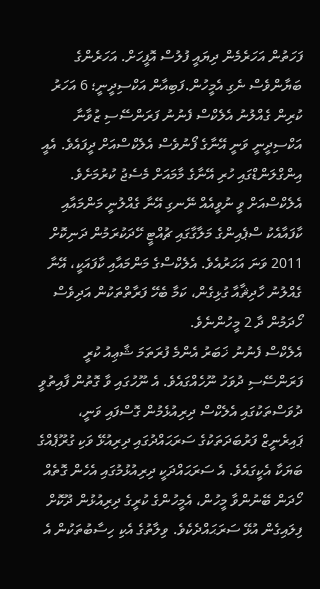ފަހަތުން އަހަރެމެން ދިޔައީ ފުލުސް އޮފީހަށް. އަހަރެންގެ ބަޔާންވެސް ނެގި އެމީހުން.ފަބިއާން އަކްސިދީނީ؛ 6 އަހަރު ކުރިން ގެއްލުނު އެލެކްސް ފެނުނު ފަރަންސޭސި ޒުވާނާ
އަކްސިދީނީ ވަނީ އޭނާގެ ފޯނުވެސް އެލެކްސްއަށް ދީފައެވެ. އެއީ އިންގްލަންޑްގައި ހުރި އޭނާގެ މާމައަށް މެސެޖު ކުރުމަށެވެ.
އެލެކްސްއަށް ވީ ނުވީއެއް ނޭނގި އޭނާ ގެއްލުނީ މަންމައާއި ކާފައާއެކު ސްޕެއިންގެ މަލާގާގައި ޗުއްޓީ ހޭދަކުރަމުން ދަނިކޮށް 2011 ވަނަ އަހަރުއެވެ. އެލެކްސްގެ މަންމައާއި ކާފައަކީ، އޭނާ ގެއްލުނު ހާދިޘާއާ ގުޅިގެން، ކަމާ ބެހޭ ފަރާތްތަކުން އަދިވެސް ހޯދަމުން ދާ 2 މީހުންނެވެ.
އެލެކްސް ފެނުނު ޚަބަރު އެންމެ ފުރަތަމަ ޝާޢިއު ކުރީ ފަރަންސޭސި ދުވަހު ނޫހެއްގައެވެ. އެ ނޫހުގައި ވާ ގޮތުން ފާއިތުވީ ދުވަސްތަކުގައި އެލެކްސް ދިރިއުޅެމުން ގޮސްފައި ވަނީ، ޕައިރެނީޒް ފަރުބަދަތަކުގެ ސަރަޙައްދުގައި ދިރިއުޅޭ ވަކި ގުރޫޕެއްގެ ބަޔަކާ އެކީގައެވެ. އެ ސަރަޙައްދަކީ ދިރިއުޅުމުގައި އެހެން ގޮތެއް ހޯދަން ބޭނުންވާ މީހުން، އެމީހުންގެ ކުރީގެ ދިރިއުޅުން ދޫކޮށް ފިލައިގެން އުޅޭ ސަރަޙައްދެކެވެ. ވިލާތުގެ އެކި ހިސާބުތަކުން އެ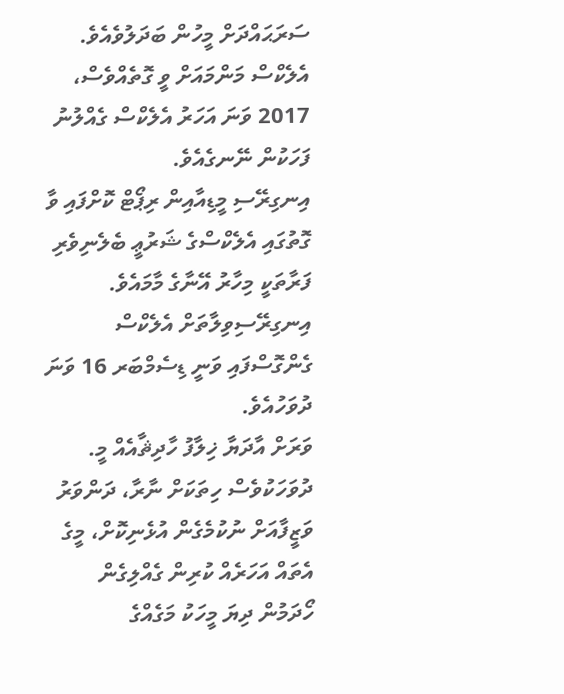ސަރަޙައްދަށް މީހުން ބަދަލުވެއެވެ. އެލެކްސް މަންމައަށް ވީ ގޮތެއްވެސް، 2017 ވަނަ އަހަރު އެލެކްސް ގެއްލުނު ފަހަކުން ނޭނގެއެވެ.
އިނގިރޭސި މީޑިއާއިން ރިޕޯޓް ކޮށްފައި ވާ ގޮތުގައި އެލެކްސްގެ ޝަރުޢީ ބެލެނިވެރި ފަރާތަކީ މިހާރު އޭނާގެ މާމައެވެ. އިނގިރޭސިވިލާތަށް އެލެކްސް ގެންގޮސްފައި ވަނީ ޑިސެމްބަރ 16 ވަނަ ދުވަހުއެވެ.
ވަރަށް އާދަޔާ ޚިލާފު ހާދިޘާއެއް މީ. ދުވަހަކުވެސް ހިތަކަށް ނާރާ، ދަންވަރު ވަޒީފާއަށް ނުކުމެގެން އުޅެނިކޮށް، މީގެ އެތައް އަހަރެއް ކުރިން ގެއްލިގެން ހޯދަމުން ދިޔަ މީހަކު މަގެއްގެ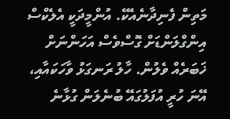މަތިން ފެނިދާނެއެކޭ. އުންމީދަކީ އެލެކްސް އިންގްލަންޑަށް ގޮސްވެސް އަހަންނަށް ޚަބަރެއް ވެލުން. ހާލު ރަނގަޅު ވާހަކައާއި، އޭނަ ހުރީ އުފަލުގައޭ ބުނެލަން ގުޅާނެ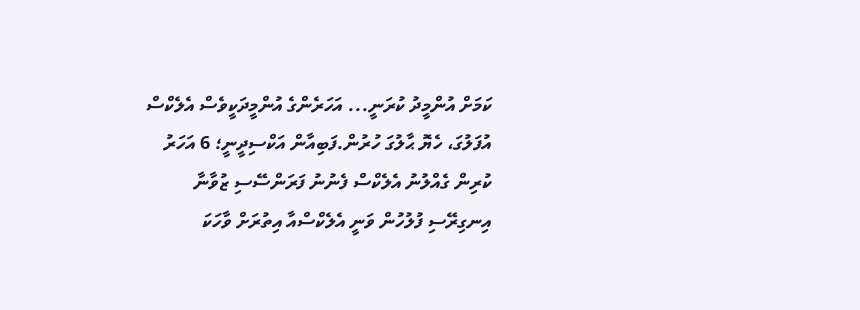ކަމަށް އުންމީދު ކުރަނީ... އަހަރެންގެ އުންމީދަކީވެސް އެލެކްސް އުފަލުގަ، ހެޔޮ ޙާލުގަ ހުރުން.ފަބިއާން އަކްސިދީނީ؛ 6 އަހަރު ކުރިން ގެއްލުނު އެލެކްސް ފެނުނު ފަރަންސޭސި ޒުވާނާ
އިނގިރޭސި ފުލުހުން ވަނީ އެލެކްސްއާ އިތުރަށް ވާހަކަ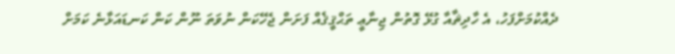ދެއްކުމަށްފަހު، އެ ހާދިޘާއާ ގުޅޭ ގޮތުން ޖިނާޢީ ތަޙްޤީޤެއް ފަށަން ޖެހޭކަން ނުވަތަ ނޫން ކަން ކަނޑައަޅާނެ ކަމަށް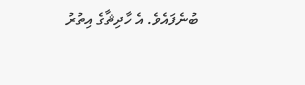ބުނެފައެވެ. އެ ހާދިޘާގެ އިތުރު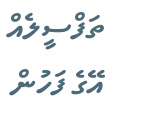ތަފްސީލެއް އޭގެ ފަހުން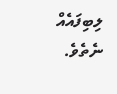ލިބިފައެއް ނެތެވެ.